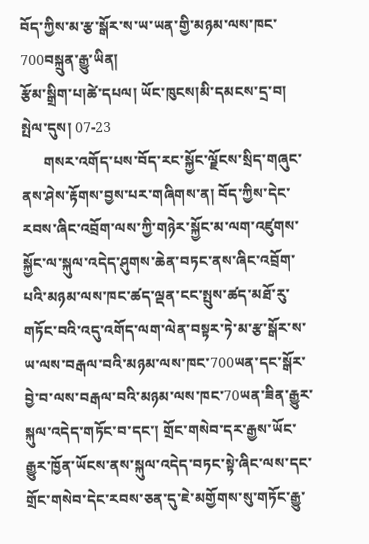བོད་ཀྱིས་མ་རྩ་སྒོར་ས་ཡ་ཡན་གྱི་མཉམ་ལས་ཁང་700བསྐྲུན་རྒྱུ་ཡིན།
རྩོམ་སྒྲིག་པ།ཚེ་དཔལ། ཡོང་ཁུངས།མི་དམངས་དྲ་བ། སྤེལ་དུས། 07-23
      གསར་འགོད་པས་བོད་རང་སྐྱོང་ལྗོངས་སྲིད་གཞུང་ནས་ཤེས་རྟོགས་བྱས་པར་གཞིགས་ན། བོད་ཀྱིས་དེང་རབས་ཞིང་འབྲོག་ལས་ཀྱི་གཉེར་སྐྱོང་མ་ལག་འཛུགས་སྐྱོང་ལ་སྐུལ་འདེད་ཤུགས་ཆེན་བཏང་ནས་ཞིང་འབྲོག་པའི་མཉམ་ལས་ཁང་ཚད་ལྡན་ངང་སྤུས་ཚད་མཐོ་རུ་གཏོང་བའི་འདུ་འགོད་ལག་ལེན་བསྟར་ཏེ་མ་རྩ་སྒོར་ས་ཡ་ལས་བརྒལ་བའི་མཉམ་ལས་ཁང་700ཡན་དང་སྒོར་བྱེ་བ་ལས་བརྒལ་བའི་མཉམ་ལས་ཁང་70ཡན་ཟིན་རྒྱུར་སྐུལ་འདེད་གཏོང་བ་དང་། གྲོང་གསེབ་དར་རྒྱས་ཡོང་རྒྱུར་ཁྱོན་ཡོངས་ནས་སྐུལ་འདེད་བཏང་སྟེ་ཞིང་ལས་དང་གྲོང་གསེབ་དེང་རབས་ཅན་དུ་ཇེ་མགྱོགས་སུ་གཏོང་རྒྱུ་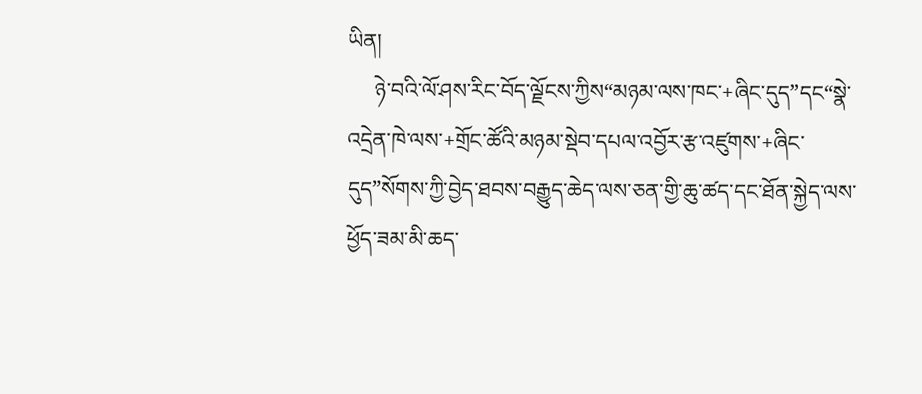ཡིན།
     ཉེ་བའི་ལོ་ཤས་རིང་བོད་ལྗོངས་ཀྱིས“མཉམ་ལས་ཁང་+ཞིང་དུད”དང“སྣེ་འདྲེན་ཁེ་ལས་+གྲོང་ཚོའི་མཉམ་སྡེབ་དཔལ་འབྱོར་རྩ་འཛུགས་+ཞིང་དུད”སོགས་ཀྱི་བྱེད་ཐབས་བརྒྱུད་ཆེད་ལས་ཅན་གྱི་ཆུ་ཚད་དང་ཐོན་སྐྱེད་ལས་ཕྱོད་ཟམ་མི་ཆད་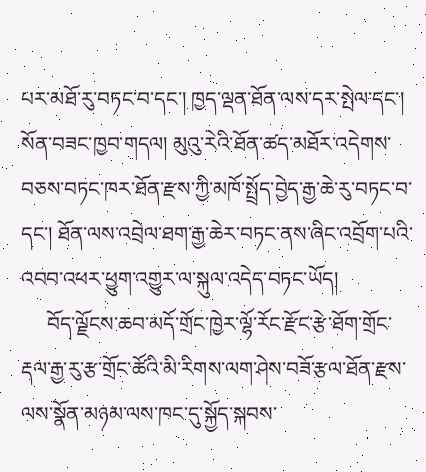པར་མཐོ་རུ་བཏང་བ་དང་། ཁྱད་ལྡན་ཐོན་ལས་དར་སྤེལ་དང་། སོན་བཟང་ཁྱབ་གདལ། མུའུ་རེའི་ཐོན་ཚད་མཐོར་འདེགས་བཅས་བཏང་ཁར་ཐོན་རྫས་ཀྱི་མཁོ་སྤྲོད་བྱེད་རྒྱ་ཆེ་རུ་བཏང་བ་དང་། ཐོན་ལས་འབྲེལ་ཐག་རྒྱ་ཆེར་བཏང་ནས་ཞིང་འབྲོག་པའི་འབབ་འཕར་ཕྱུག་འགྱུར་ལ་སྐུལ་འདེད་བཏང་ཡོད།
     བོད་ལྗོངས་ཆབ་མདོ་གྲོང་ཁྱེར་ལྷོ་རོང་རྫོང་རྩེ་ཐོག་གྲོང་རྡལ་རྒྱ་རུ་རྩ་གྲོང་ཚོའི་མི་རིགས་ལག་ཤེས་བཟོ་རྩལ་ཐོན་རྫས་ལས་སྣོན་མཉམ་ལས་ཁང་དུ་སྐྱོད་སྐབས་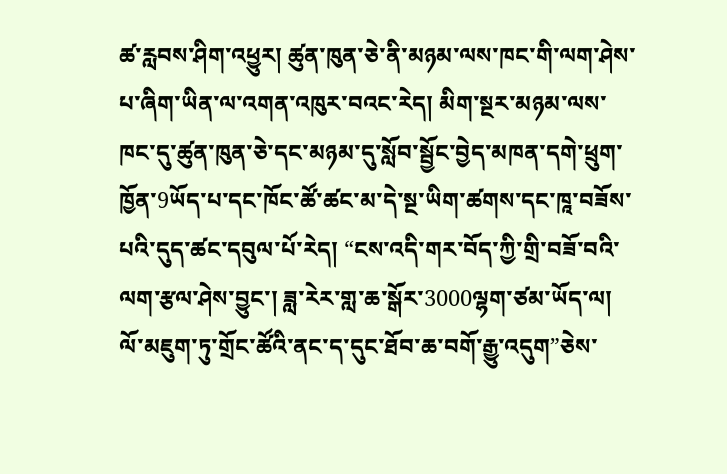ཚ་རླབས་ཤིག་འཕྱུར། ཚུན་ཁུན་ཅེ་ནི་མཉམ་ལས་ཁང་གི་ལག་ཤེས་པ་ཞིག་ཡིན་ལ་འགན་འཁུར་བའང་རེད། མིག་སྔར་མཉམ་ལས་ཁང་དུ་ཚུན་ཁུན་ཅེ་དང་མཉམ་དུ་སློབ་སྦྱོང་བྱེད་མཁན་དགེ་ཕྲུག་ཁྱོན་9ཡོད་པ་དང་ཁོང་ཚོ་ཚང་མ་དེ་སྔ་ཡིག་ཚགས་དང་ཁཱ་བཟོས་པའི་དུད་ཚང་དབུལ་པོ་རེད། “ངས་འདི་གར་བོད་ཀྱི་གྲི་བཟོ་བའི་ལག་རྩལ་ཤེས་བྱུང་། ཟླ་རེར་གླ་ཆ་སྒོར་3000ལྷག་ཙམ་ཡོད་ལ། ལོ་མཇུག་ཏུ་གྲོང་ཚོའི་ནང་ད་དུང་ཐོབ་ཆ་བགོ་རྒྱུ་འདུག”ཅེས་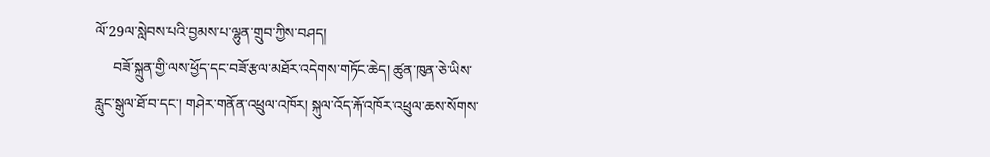ལོ་29ལ་སླེབས་པའི་བྱམས་པ་ལྷུན་གྲུབ་ཀྱིས་བཤད།
     བཟོ་སྐྲུན་གྱི་ལས་ཕྱོད་དང་བཟོ་རྩལ་མཐོར་འདེགས་གཏོང་ཆེད། ཚུན་ཁུན་ཅེ་ཡིས་རླུང་སྒུལ་ཐོ་བ་དང་། གཤེར་གནོན་འཕྲུལ་འཁོར། སྐུལ་འོད་རྐོ་འཁོར་འཕྲུལ་ཆས་སོགས་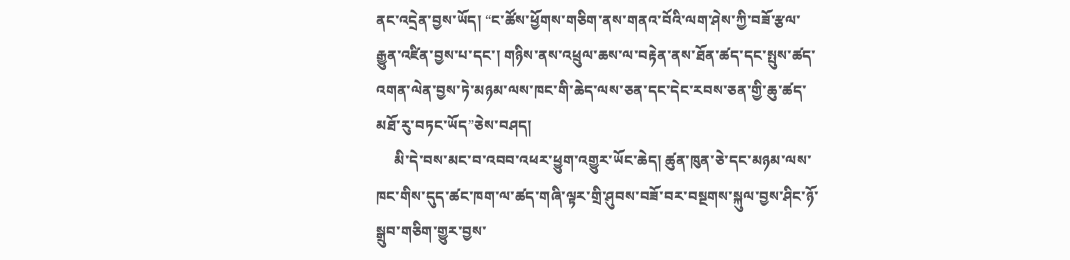ནང་འདྲེན་བྱས་ཡོད། “ང་ཚོས་ཕྱོགས་གཅིག་ནས་གནའ་བོའི་ལག་ཤེས་ཀྱི་བཟོ་རྩལ་རྒྱུན་འཛིན་བྱས་པ་དང་། གཉིས་ནས་འཕྲུལ་ཆས་ལ་བརྟེན་ནས་ཐོན་ཚད་དང་སྤུས་ཚད་འགན་ལེན་བྱས་ཏེ་མཉམ་ལས་ཁང་གི་ཆེད་ལས་ཅན་དང་དེང་རབས་ཅན་གྱི་ཆུ་ཚད་མཐོ་རུ་བཏང་ཡོད”ཅེས་བཤད།
     མི་དེ་བས་མང་བ་འབབ་འཕར་ཕྱུག་འགྱུར་ཡོང་ཆེད། ཚུན་ཁུན་ཅེ་དང་མཉམ་ལས་ཁང་གིས་དུད་ཚང་ཁག་ལ་ཚད་གཞི་ལྟར་གྲི་ཤུབས་བཟོ་བར་བསྔགས་སྐུལ་བྱས་ཤིང་ཉོ་སྒྲུབ་གཅིག་གྱུར་བྱས་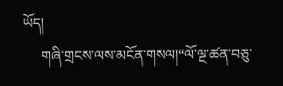ཡོད།
     གཞི་གྲངས་ལས་མངོན་གསལ།“ལོ་ལྔ་ཚན་བཅུ་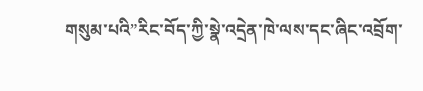གསུམ་པའི”རིང་བོད་ཀྱི་སྣེ་འདྲེན་ཁེ་ལས་དང་ཞིང་འབྲོག་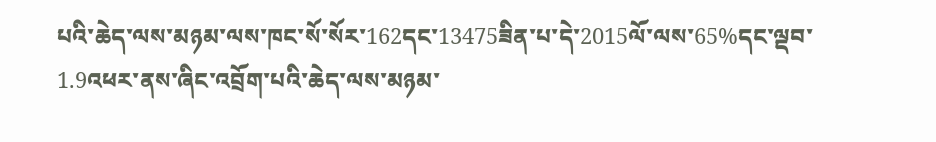པའི་ཆེད་ལས་མཉམ་ལས་ཁང་སོ་སོར་162དང་13475ཟིན་པ་དེ་2015ལོ་ལས་65%དང་ལྡབ་1.9འཕར་ནས་ཞིང་འབྲོག་པའི་ཆེད་ལས་མཉམ་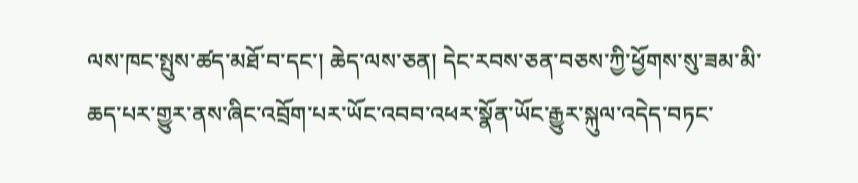ལས་ཁང་སྤུས་ཚད་མཐོ་བ་དང་། ཆེད་ལས་ཅན། དེང་རབས་ཅན་བཅས་ཀྱི་ཕྱོགས་སུ་ཟམ་མི་ཆད་པར་གྱུར་ནས་ཞིང་འབྲོག་པར་ཡོང་འབབ་འཕར་སྣོན་ཡོང་རྒྱུར་སྐུལ་འདེད་བཏང་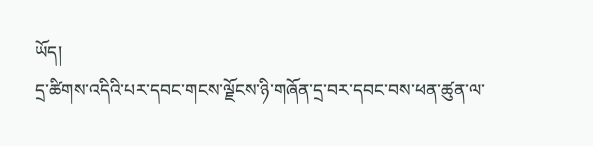ཡོད།
དྲ་ཚིགས་འདིའི་པར་དབང་གངས་ལྗོངས་ཉི་གཞོན་དྲ་བར་དབང་བས་ཕན་ཚུན་ལ་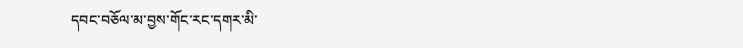དབང་བཅོལ་མ་བྱས་གོང་རང་དགར་མི་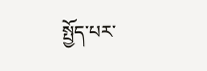སྤྱོད་པར་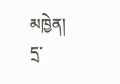མཁྱེན།
དྲ་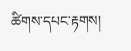ཚིགས་དཔང་རྟགས།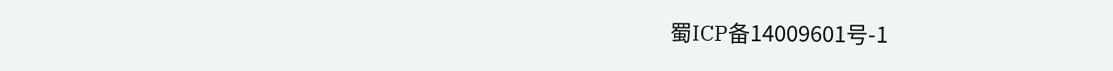蜀ICP备14009601号-1